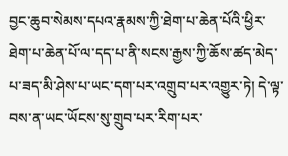བྱང་ཆུབ་སེམས་དཔའ་རྣམས་ཀྱི་ཐེག་པ་ཆེན་པོའི་ཕྱིར་ཐེག་པ་ཆེན་པོ་ལ་དད་པ་ནི་སངས་རྒྱས་ཀྱི་ཆོས་ཚད་མེད་པ་ཟད་མི་ཤེས་པ་ཡང་དག་པར་འགྲུབ་པར་འགྱུར་ཏེ། དེ་ལྟ་བས་ན་ཡང་ཡོངས་སུ་གྲུབ་པར་རིག་པར་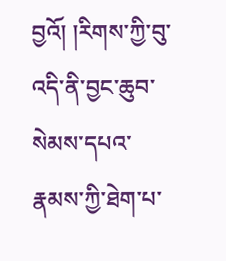བྱའོ། །རིགས་ཀྱི་བུ་འདི་ནི་བྱང་ཆུབ་སེམས་དཔའ་རྣམས་ཀྱི་ཐེག་པ་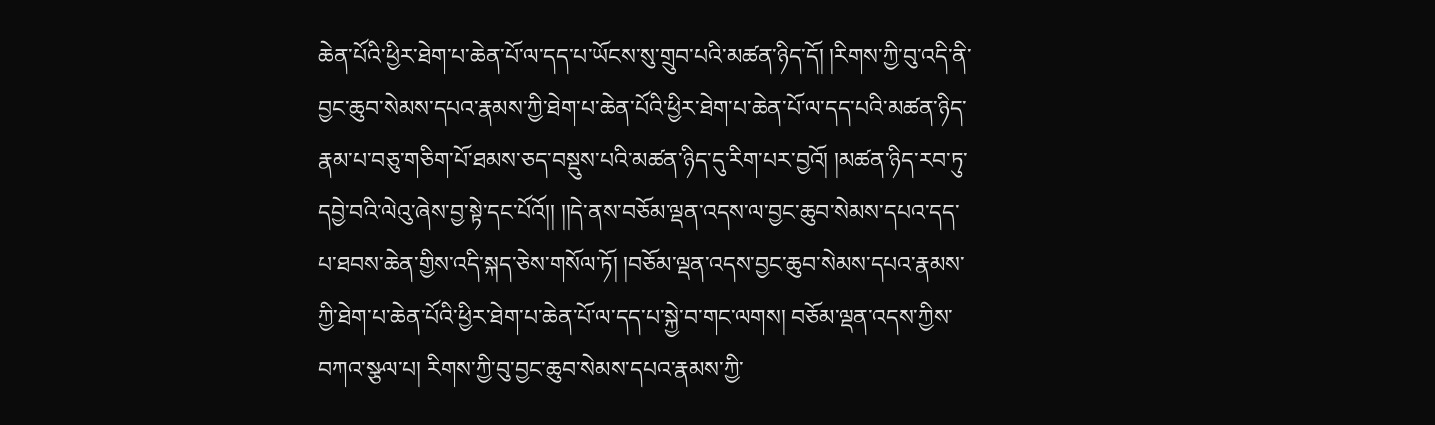ཆེན་པོའི་ཕྱིར་ཐེག་པ་ཆེན་པོ་ལ་དད་པ་ཡོངས་སུ་གྲུབ་པའི་མཚན་ཉིད་དོ། །རིགས་ཀྱི་བུ་འདི་ནི་བྱང་ཆུབ་སེམས་དཔའ་རྣམས་ཀྱི་ཐེག་པ་ཆེན་པོའི་ཕྱིར་ཐེག་པ་ཆེན་པོ་ལ་དད་པའི་མཚན་ཉིད་རྣམ་པ་བཅུ་གཅིག་པོ་ཐམས་ཅད་བསྡུས་པའི་མཚན་ཉིད་དུ་རིག་པར་བྱའོ། །མཚན་ཉིད་རབ་ཏུ་དབྱེ་བའི་ལེའུ་ཞེས་བྱ་སྟེ་དང་པོའོ།། །།དེ་ནས་བཅོམ་ལྡན་འདས་ལ་བྱང་ཆུབ་སེམས་དཔའ་དད་པ་ཐབས་ཆེན་གྱིས་འདི་སྐད་ཅེས་གསོལ་ཏོ། །བཅོམ་ལྡན་འདས་བྱང་ཆུབ་སེམས་དཔའ་རྣམས་ཀྱི་ཐེག་པ་ཆེན་པོའི་ཕྱིར་ཐེག་པ་ཆེན་པོ་ལ་དད་པ་སྐྱེ་བ་གང་ལགས། བཅོམ་ལྡན་འདས་ཀྱིས་བཀའ་སྩལ་པ། རིགས་ཀྱི་བུ་བྱང་ཆུབ་སེམས་དཔའ་རྣམས་ཀྱི་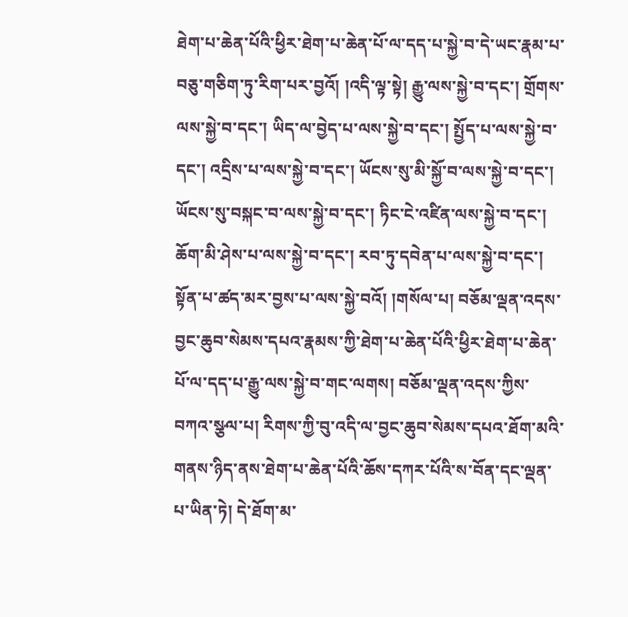ཐེག་པ་ཆེན་པོའི་ཕྱིར་ཐེག་པ་ཆེན་པོ་ལ་དད་པ་སྐྱེ་བ་དེ་ཡང་རྣམ་པ་བཅུ་གཅིག་ཏུ་རིག་པར་བྱའོ། །འདི་ལྟ་སྟེ། རྒྱུ་ལས་སྐྱེ་བ་དང་། གྲོགས་ལས་སྐྱེ་བ་དང་། ཡིད་ལ་བྱེད་པ་ལས་སྐྱེ་བ་དང་། སྤྱོད་པ་ལས་སྐྱེ་བ་དང་། འདྲིས་པ་ལས་སྐྱེ་བ་དང་། ཡོངས་སུ་མི་སྐྱོ་བ་ལས་སྐྱེ་བ་དང་། ཡོངས་སུ་བསྐང་བ་ལས་སྐྱེ་བ་དང་། ཏིང་ངེ་འཛིན་ལས་སྐྱེ་བ་དང་། ཆོག་མི་ཤེས་པ་ལས་སྐྱེ་བ་དང་། རབ་ཏུ་དབེན་པ་ལས་སྐྱེ་བ་དང་། སྟོན་པ་ཚད་མར་བྱས་པ་ལས་སྐྱེ་བའོ། །གསོལ་པ། བཅོམ་ལྡན་འདས་བྱང་ཆུབ་སེམས་དཔའ་རྣམས་ཀྱི་ཐེག་པ་ཆེན་པོའི་ཕྱིར་ཐེག་པ་ཆེན་པོ་ལ་དད་པ་རྒྱུ་ལས་སྐྱེ་བ་གང་ལགས། བཅོམ་ལྡན་འདས་ཀྱིས་བཀའ་སྩལ་པ། རིགས་ཀྱི་བུ་འདི་ལ་བྱང་ཆུབ་སེམས་དཔའ་ཐོག་མའི་གནས་ཉིད་ནས་ཐེག་པ་ཆེན་པོའི་ཆོས་དཀར་པོའི་ས་བོན་དང་ལྡན་པ་ཡིན་ཏེ། དེ་ཐོག་མ་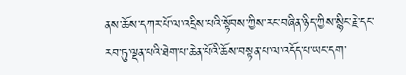ནས་ཆོས་དཀར་པོ་ལ་འདྲིས་པའི་སྟོབས་ཀྱིས་རང་བཞིན་ཉིད་ཀྱིས་སྙིང་རྗེ་དང་རབ་ཏུ་ལྡན་པའི་ཐེག་པ་ཆེན་པོའི་ཆོས་བསྟན་པ་ལ་འདོད་པ་ཡང་དག་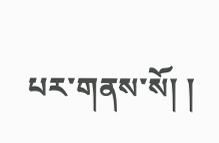པར་གནས་སོ། །